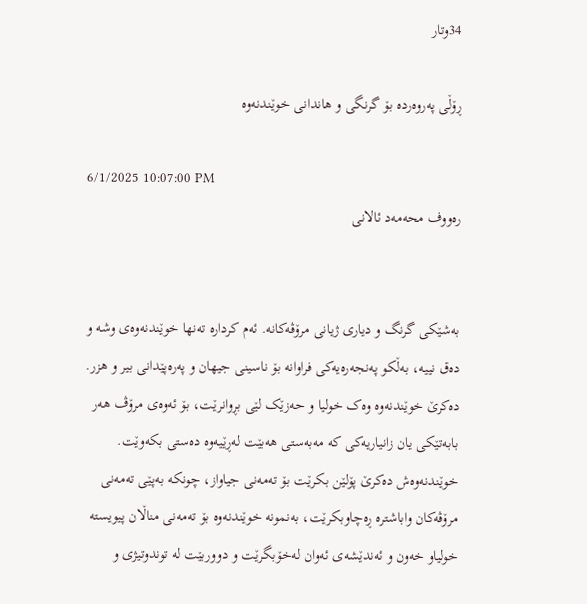34وتار

ڕۆڵی پەروەردە بۆ گرنگی و هاندانی خوێندنەوە

6/1/2025 10:07:00 PM
رەووف محەمەد ئالانی


بەشێکی گرنگ و دیاری ژیانی مرۆڤەکانە. ئەم کردارە تەنها خوێندنەوەی وشە و دەق نییە، بەڵکو پەنجەرەیەکی فراوانە بۆ ناسینی جیهان و پەرەپێدانی بیر و هزر. دەکرێ خوێندنەوە وەک خولیا و حەزێک لێی بڕوانرێت، بۆ ئەوەی مرۆڤ هەر بابەتێکی یان زانیاریەکی کە مەبەستی هەبێت لەڕێیەوە دەستی بکەوێت. خوێندنەوەش دەکرێ پۆلێن بکرێت بۆ تەمەنی جیاواز، چونکە بەپێی تەمەنی مرۆڤەکان واباشترە ڕەچاوبکرێت، بەنمونە خوێندنەوە بۆ تەمەنی مناڵان پیویستە خولیاو خەون و ئەندێشەی ئەوان لەخۆبگرێت و دووربێت لە توندوتیژی و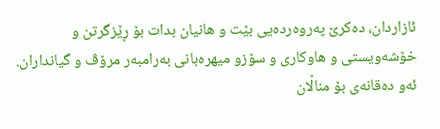ئازاردان، دەکرێ پەروەردەیی بێت و هانیان بدات بۆ ڕێزگرتن و خۆشەویستی و هاوکاری و سۆزو میهرەبانی بەرامبەر مرۆڤ و گیانداران.
ئەو دەقانەی بۆ مناڵان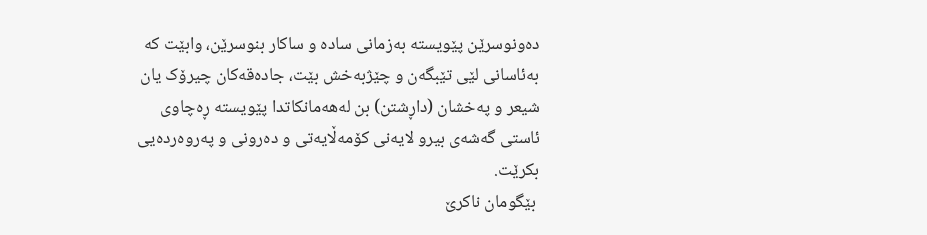دەونوسرێن پێویستە بەزمانی سادە و ساکار بنوسرێن، وابێت کە بەئاسانی لێی تێبگەن و چێژبەخش بێت، جادەقەکان چیرۆک یان شیعر و پەخشان (داڕشتن) بن لەهەمانکاتدا پێویستە ڕەچاوی ئاستی گەشەی بیرو لایەنی کۆمەڵایەتی و دەرونی و پەروەردەیی بکرێت.
 بێگومان ناکرێ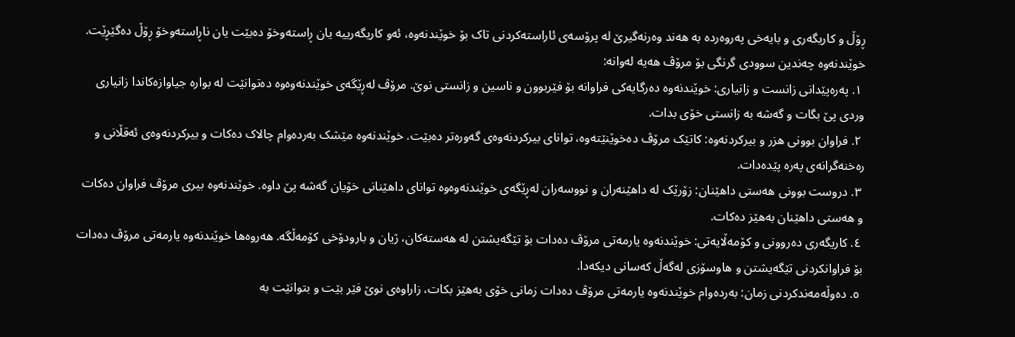ڕۆڵ و کاریگەری و بایەخی پەروەردە بە هەند وەرنەگیرێ لە پرۆسەی ئاراستەکردنی تاک بۆ خوێندنەوە، ئەو کاریگەرییە یان ڕاستەوخۆ دەبێت یان ناڕاستەوخۆ ڕۆڵ دەگێڕێت. خوێندنەوە چەندین سوودی گرنگی بۆ مرۆڤ هەیە لەوانە:
 ١. پەرەپێدانی زانست و زانیاری: خوێندنەوە دەرگایەکی فراوانە بۆ فێربوون و ناسین و زانستی نوێ. مرۆڤ لەڕێگەی خوێندنەوەوە دەتوانێت لە بوارە جیاوازەکاندا زانیاری وردی پێ بگات و گەشە بە زانستی خۆی بدات.
 ٢. فراوان بوونی هزر و بیرکردنەوە: کاتێک مرۆڤ دەخوێنێتەوە، توانای بیرکردنەوەی گەورەتر دەبێت. خوێندنەوە مێشک بەردەوام چالاک دەکات و بیرکردنەوەی ئەقڵانی و رەخنەگرانەی پەرە پێدەدات.
 ٣. دروست بوونی هەستی داهێنان: زۆرێک لە داهێنەران و نووسەران لەڕێگەی خوێندنەوەوە توانای داهێنانی خۆیان گەشە پێ داوە. خوێندنەوە بیری مرۆڤ فراوان دەکات و هەستی داهێنان بەهێز دەکات.
 ٤. کاریگەری دەروونی و کۆمەڵایەتی: خوێندنەوە یارمەتی مرۆڤ دەدات بۆ تێگەیشتن لە هەستەکان، ژیان و بارودۆخی کۆمەڵگە. هەروەها خوێندنەوە یارمەتی مرۆڤ دەدات بۆ فراوانکردنی تێگەیشتن و هاوسۆزی لەگەڵ کەسانی دیکەدا.
 ٥. دەوڵەمەندکردنی زمان: بەردەوام خوێندنەوە یارمەتی مرۆڤ دەدات زمانی خۆی بەهێز بکات، زاراوەی نوێ فێر بێت و بتوانێت بە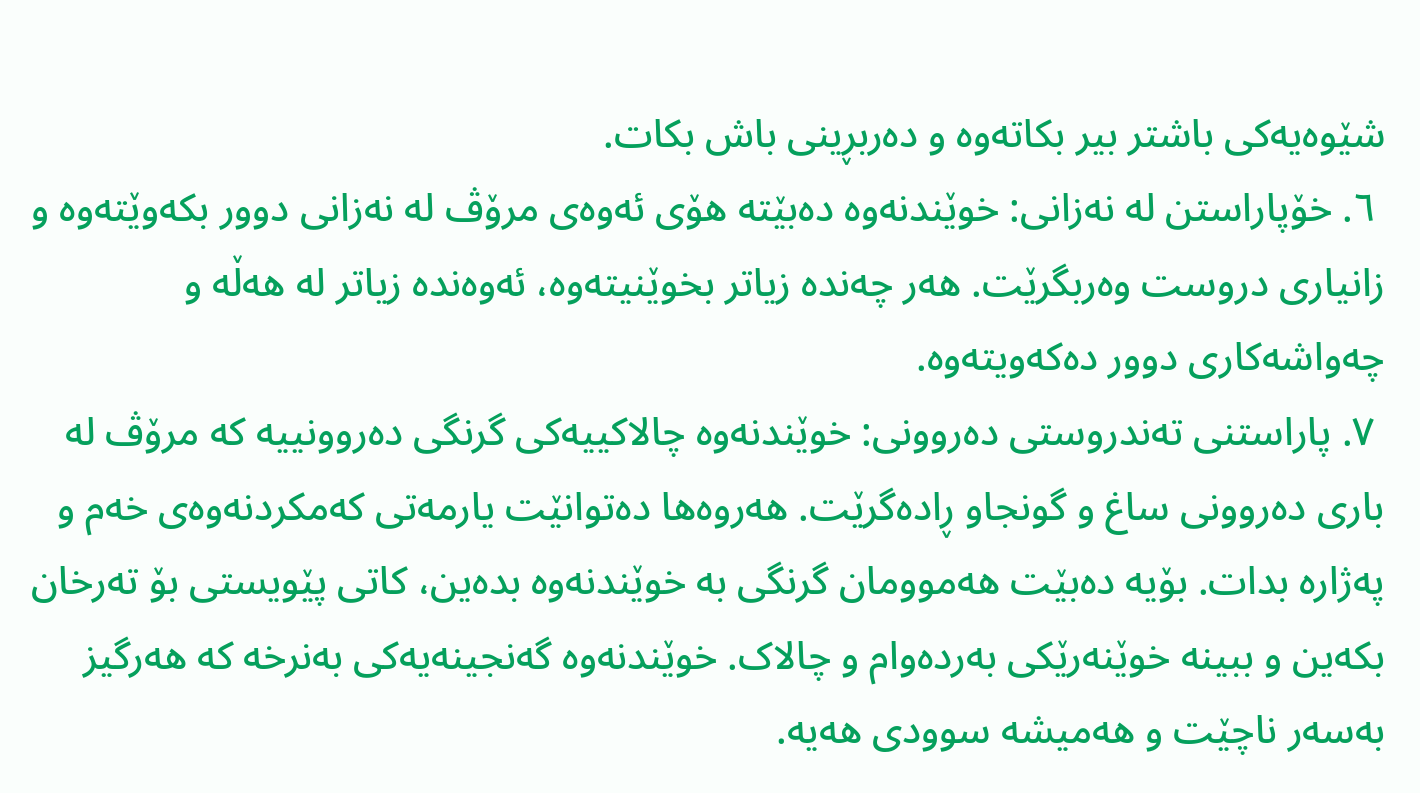شێوەیەکی باشتر بیر بکاتەوە و دەربڕینی باش بکات.
 ٦. خۆپاراستن لە نەزانی: خوێندنەوە دەبێتە هۆی ئەوەی مرۆڤ لە نەزانی دوور بکەوێتەوە و زانیاری دروست وەربگرێت. هەر چەندە زیاتر بخوێنیتەوە، ئەوەندە زیاتر لە هەڵە و چەواشەکاری دوور دەکەویتەوە.
 ٧. پاراستنی تەندروستی دەروونی: خوێندنەوە چالاکییەکی گرنگی دەروونییە کە مرۆڤ لە باری دەروونی ساغ و گونجاو ڕادەگرێت. هەروەها دەتوانێت یارمەتی کەمکردنەوەی خەم و پەژارە بدات. بۆیە دەبێت هەموومان گرنگی بە خوێندنەوە بدەین، کاتی پێویستی بۆ تەرخان بکەین و ببینە خوێنەرێکی بەردەوام و چالاک. خوێندنەوە گەنجینەیەکی بەنرخە کە هەرگیز بەسەر ناچێت و هەمیشە سوودی هەیە.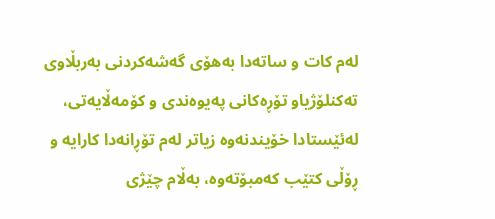لەم کات و ساتەدا بەهۆی گەشەکردنی بەربڵاوی تەکنلۆژیاو تۆڕەکانی پەیوەندی و کۆمەڵایەتی، لەئێستادا خۆیندنەوە زیاتر لەم تۆڕانەدا کارایە و ڕۆڵی کتێب کەمبۆتەوە، بەڵام چێژی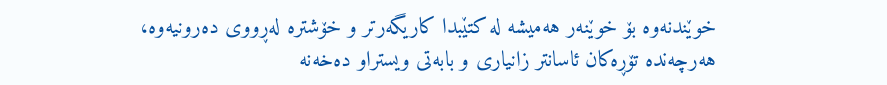خوێندنەوە بۆ خوێنەر هەمیشە لە کتێبدا کاریگەرتر و خۆشترە لەڕووی دەرونیەوە، هەرچەندە تۆڕەکان ئاسانتر زانیاری و بابەتی ویستراو دەخەنە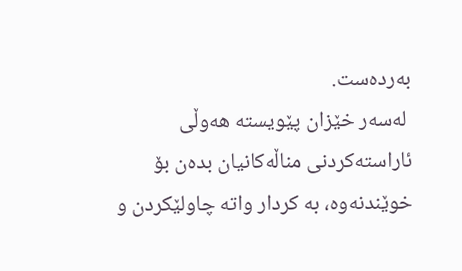بەردەست.
 لەسەر خێزان پێویستە هەوڵی ئاراستەکردنی مناڵەکانیان بدەن بۆ خوێندنەوە، بە کردار واتە چاولێکردن و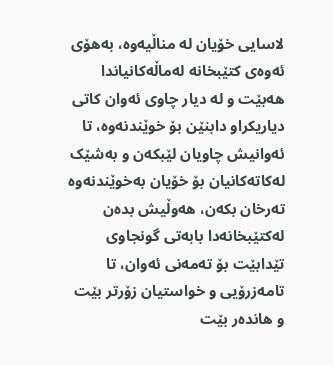لاسایی خۆیان لە مناڵیەوە، بەهۆی ئەوەی کتێبخانە لەماڵەکانیاندا هەبێت و لە دیار چاوی ئەوان کاتی دیاریکراو دابنێن بۆ خوێندنەوە، تا ئەوانیش چاویان لێبکەن و بەشێک لەکاتەکانیان بۆ خۆیان بەخوێندنەوە تەرخان بکەن، هەوڵیش بدەن لەکتێبخانەدا بابەتی گونجاوی تێدابێت بۆ تەمەنی ئەوان، تا تامەزرۆیی و خواستیان زۆرتر بێت و هاندەر بێت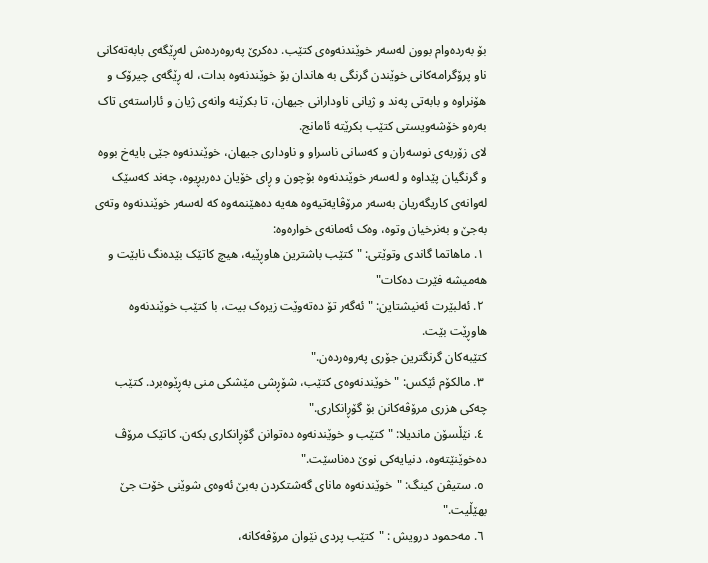بۆ بەردەوام بوون لەسەر خوێندنەوەی کتێب. دەکرێ پەروەردەش لەڕێگەی بابەتەکانی ناو پرۆگرامەکانی خوێندن گرنگی بە هاندان بۆ خوێندنەوە بدات، لە ڕێگەی چیرۆک و هۆنراوە و بابەتی پەند و ژیانی ناودارانی جیهان، تا بکرێنە وانەی ژیان و ئاراستەی تاک بەرەو خۆشەویستی کتێب بکرێتە ئامانج.
لای زۆربەی نوسەران و کەسانی ناسراو و ناوداری جیهان، خوێندنەوە جێی بایەخ بووە و گرنگیان پێداوە و لەسەر خوێندنەوە بۆچون و ڕای خۆیان دەربڕیوە، چەند کەسێک لەوانەی کاریگەریان بەسەر مرۆڤایەتیەوە هەیە دەهێنمەوە کە لەسەر خوێندنەوە وتەی بەجێ و بەنرخیان وتوە، وەک ئەمانەی خوارەوە:
 ١. ماهاتما گاندی وتوێتی: "کتێب باشترین هاوڕێیە، هیچ کاتێک بێدەنگ نابێت و هەمیشە فێرت دەکات"
 ٢. ئەلبێرت ئەنیشتاین: "ئەگەر تۆ دەتەوێت زیرەک بیت، با کتێب خوێندنەوە هاوڕێت بێت.
کتێبەکان گرنگترین جۆری پەروەردەن."
 ٣. مالکۆم ئێکس: "خوێندنەوەی کتێب، شۆڕشی مێشکی منی بەڕێوەبرد. کتێب چەکی هزری مرۆڤەکانن بۆ گۆڕانکاری."
 ٤. نێڵسۆن ماندیلا: "کتێب و خوێندنەوە دەتوانن گۆڕانکاری بکەن. کاتێک مرۆڤ دەخوێنێتەوە، دنیایەکی نوێ دەناسێت."
 ٥. ستیڤن کینگ: "خوێندنەوە مانای گەشتکردن بەبێ ئەوەی شوێنی خۆت جێ بهێڵیت."
 ٦. مەحمود درویش : "کتێب پردی نێوان مرۆڤەکانە،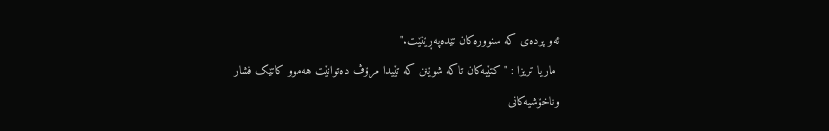ئەو پردەی کە سنوورەکان تێدەپەڕێنێت."
 ماریا تریزا : "کتێبەکان تاکە شوێنن کە تێیدا مرۆڤ دەتوانێت هەموو کاتێک فشار وناخۆشیەکانی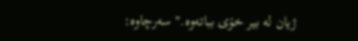ژیان لە بیر خۆی بباتەوە." سەرچاوە: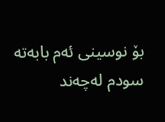بۆ نوسینی ئەم بابەتە سودم لەچەند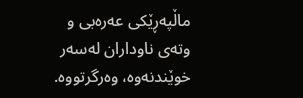ماڵپەڕێکی عەرەبی و وتەی ناوداران لەسەر خوێندنەوە، وەرگرتووە.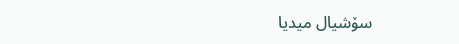سۆشیال میدیا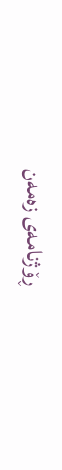ڕۆژنامەی زەمەن